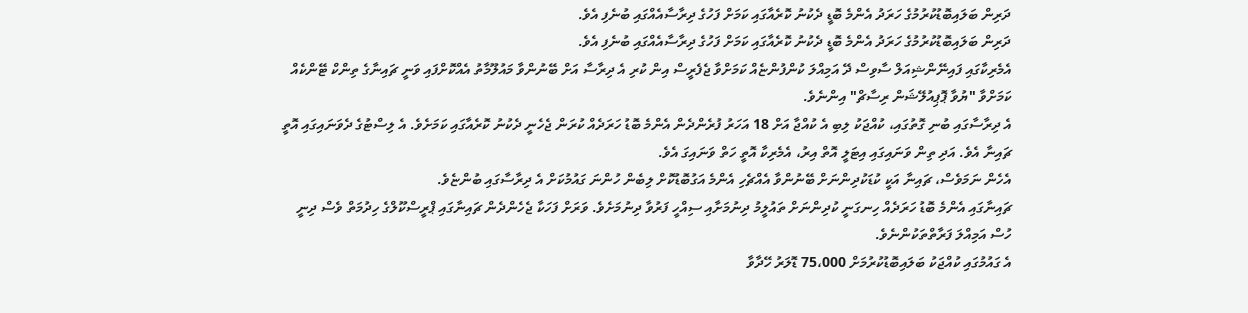ދަރިން ބަލައިބޮޑުކުރުމުގެ ހަރަދު އެންމެ ބޮޑީ ދެކުނު ކޮރެއާގައި ކަމަށް ފަހުގެ ދިރާސާއެއްގައި ބުނެފި އެވެ.
ދަރިން ބަލައިބޮޑުކުރުމުގެ ހަރަދު އެންމެ ބޮޑީ ދެކުނު ކޮރެއާގައި ކަމަށް ފަހުގެ ދިރާސާއެއްގައި ބުނެފި އެވެ.
އެމެރިކާގައި ފައިނޭންޝިއަލް ސާވިސް ދޭ އަމިއްލަ ކުންފުންޏެއް ކަމަށްވާ ޖެފެރީސް އިން ކުރި އެ ދިރާސާ އަށް ބޭނުންވާ މައުލޫމާތު އެއްކޮށްފައި ވަނީ ޗައިނާގެ ތިންކް ޓޭންކެއް ކަމަށްވާ "ޔުވާ ޕޮޕިއުލޭޝަން ރިސާޗް" އިންނެވެ.
އެ ދިރާސާގައި ބުނި ގޮތުގައި، ކުއްޖަކު ލިބި އެ ކުއްޖާ އަށް 18 އަހަރު ފުރެންދެން އެންމެ ބޮޑު ހަރަދެއް ކުރަން ޖެހެނީ ދެކުނު ކޮރެއާގައި ކަމަށެވެ. އެ ލިސްޓުގެ ދެވަނައިގައި އޮތީ ޗައިނާ އެވެ. އަދި ތިން ވަނައިގައި އިޓަލީ އޮތް އިރު، އެމެރިކާ އޮތީ ހަތް ވަނައިގަ އެވެ.
އެހެން ނަމަވެސް، ޗައިނާ އަކީ ކުޑަކުދިންނަށް ބޭނުންވާ އެއްޗެހި އެންމެ އަގުބޮޑުކޮށް ލިބެން ހުންނަ ގައުމުކަށް އެ ދިރާސާގައި ބުންޏެވެ.
ޗައިނާގައި އެންމެ ބޮޑު ހަރަދެއް ހިނގަނީ ކުދިންނަށް ތައުލީމު ދިނުމަށާއި ސިއްހީ ފަރުވާ ދިނުމަށެވެ. ވަރަށް ފަހަކާ ޖެހެންދެން ޗައިނާގައި ޕްރީސްކޫލްގެ ހިދުމަތް ވެސް ދިނީ ހުސް އަމިއްލަ ފަރާތްތަކުންނެވެ.
އެ ގައުމުގައި ކުއްޖަކު ބަލައިބޮޑުކުރުމަށް 75،000 ޑޮލަރު ހޭދާވާ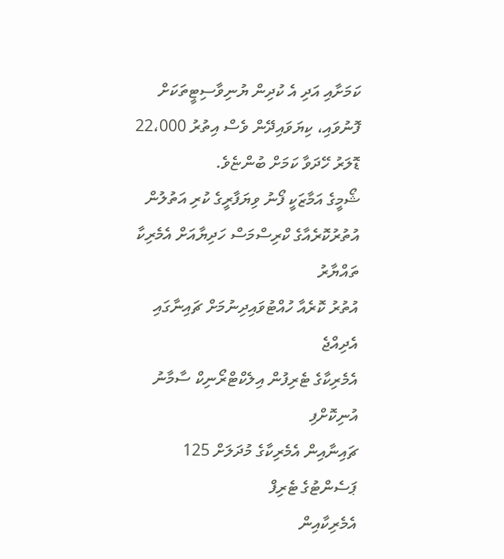ކަމަށާއި އަދި އެ ކުދިން ޔުނިވާސިޓީތަކަށް ފޮނުވައި، ކިޔަވައިދޭން ވެސް އިތުރު 22،000 ޑޮލަރު ހޭދަވާ ކަމަށް ބުންޏެވެ.
ޝޯމީގެ އަމާޒަކީ ފޯނު ވިޔަފާރީގެ ކުރި އަތުލުން
އުތުރުކޮރެއާގެ ކްރިސްމަސް ހަދިޔާއަށް އެމެރިކާ ތައްޔާރު
އުތުރު ކޮރެއާ ހުއްޓުވައިދިނުމަށް ޗައިނާގައި އެދިއްޖެ
އެމެރިކާގެ ޓެރިފުން އިލެކްޓްރޯނިކް ސާމާނު އުނިކޮށްފި
ޗައިނާއިން އެމެރިކާގެ މުދަލަށް 125 ޕަސެންޓުގެ ޓެރިފް
އެމެރިކާއިން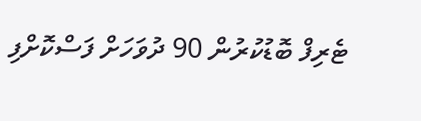ޓެރިފް ބޮޑުކުރުން 90 ދުވަހަށް ފަސްކޮށްފި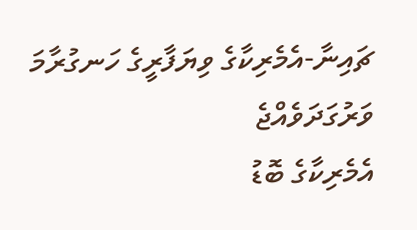ޗައިނާ-އެމެރިކާގެ ވިޔަފާރީގެ ހަނގުރާމަ ވަރުގަދަވެއްޖެ
އެމެރިކާގެ ބޮޑު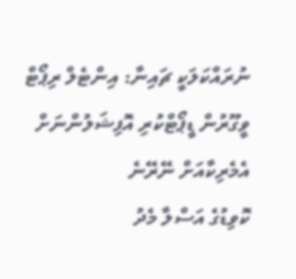ނުރައްކަލަކީ ޗައިނާ: އިންޓެލް ރިޕޯޓް
ވީގޫރުން ޑީޕޯޓްކުރި އޮފިޝަލުންނަށް އެމެރިކާއަށް ނޭރޭނެ
ކޮވިޑުގެ އަސްލާ މެދު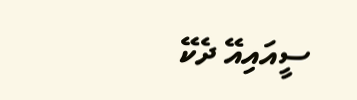ސީއައިއޭ ދެކޭ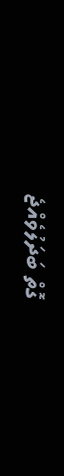ގޮތް ބަދަލުވެއްޖެ